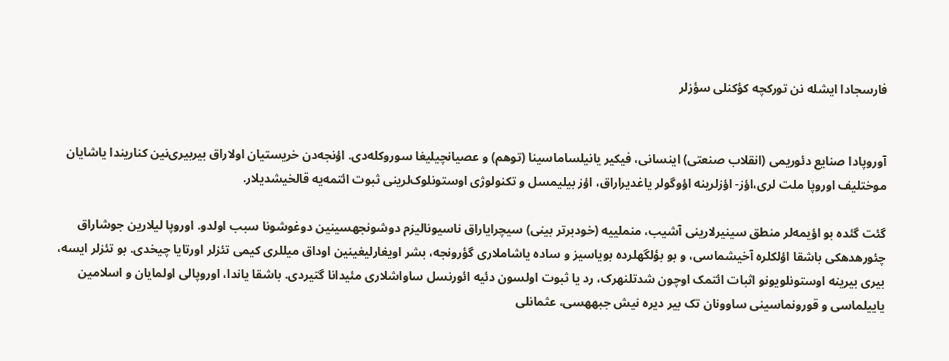فارسجادا ایشله نن تورکچه کؤکنلی سؤزلر


آوروپادا صنایع دئوریمی (انقلاب صنعتی) اینسانی، فیکیر یانیلساماسینا (توهم) و عصیانچیلیغا سوروکله‌دی. اؤنجه‌دن خریستیان اولاراق بیربیری‌نین کناریندا یاشایان موختلیف اوروپا ملت لری،اؤز- اؤزلرینه اؤوگولر یاغدیراراق، اؤز بیلیمسل و تکنولوژی اوستونلوک‌لرینی ثبوت ائتمه‌یه قالخیشدیلار.

گئت گئده بو اؤیمه‌لر منطق سینیرلارینی آشیب، منملییه (خودبرتر بینی) سیچرایاراق ناسیونالیزم دوشونجهسینین دوغوشونا سبب اولدو. اوروپا لیلارین جوشاراق چئورهدهکی باشقا اؤلکلره آخیشماسی، و بو بؤلگهلرده بویاسیز و ساده یاشاملاری گؤرونجه، بشر اویغارلیغینین اوداق میللری کیمی تئزلر اورتایا چیخدی. بو تئزلر ایسه، بیری بیرینه اوستونلویونو اثبات ائتمک اوچون شدتلنهرک، رد یا ثبوت اولسون دئیه ائورنسل ساواشلاری مئیدانا گتیردی. باشقا یاندا، اوروپالی اولمایان و اسلامین یاییلماسی و قورونماسینی ساوونان تک بیر دیره نیش جبههسی، عثمانلی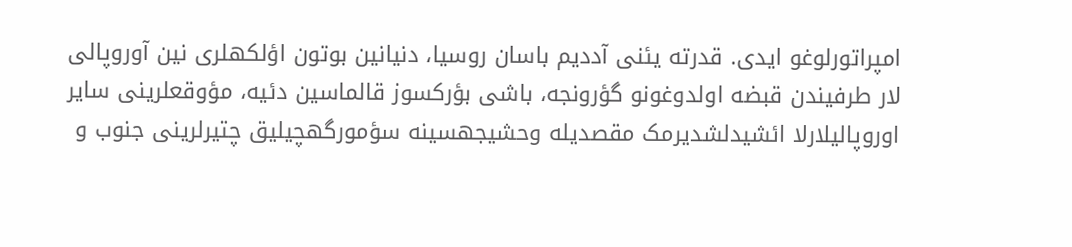امپراتورلوغو ایدی. قدرته یئنی آددیم باسان روسیا، دنیانین بوتون اؤلکهلری نین آوروپالی لار طرفیندن قبضه اولدوغونو گؤرونجه، باشی بؤرکسوز قالماسین دئیه، مؤوقعلرینی سایر اوروپالیلارلا ائشیدلشدیرمک مقصدیله وحشیجهسینه سؤمورگهچیلیق چتیرلرینی جنوب و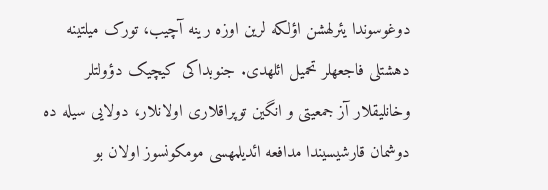دوغوسوندا یئرلهشن اؤلکه لرین اوزه رینه آچیب، تورک میلتینه دهشتلی فاجعهلر تحمیل ائلهدی. جنوبداکی کیچیک دؤولتلر وخانلیقلار آز جمعیتی و انگین توپراقلاری اولانلار، دولایی سیله ده دوشمان قارشیسیندا مدافعه ائدیلمهسی مومکونسوز اولان بو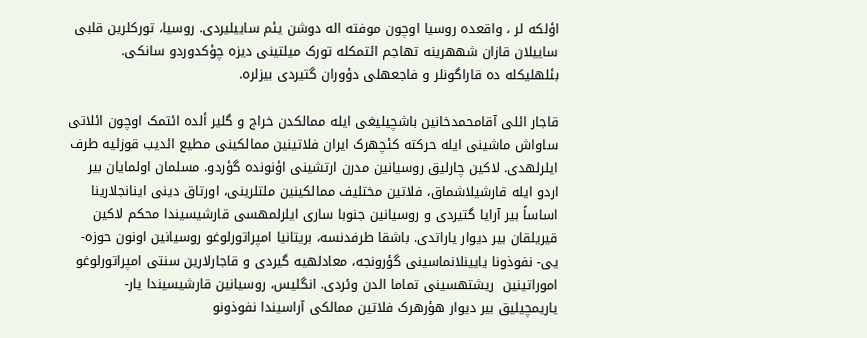اؤلکه لر ، واقعده روسیا اوچون موفته اله دوشن یئم ساییلیردی. روسیا، تورکلرین قلبی ساییلان قازان شههرینه تهاجم ائتمکله تورک میلتینی دیزه چؤکدوردو سانکی. بئلهلیکله ده قاراگونلر و فاجعهلی دؤوران گتیردی بیزلره.

قاجار ائلی آقامحمدخانین باشچیلیغی ایله ممالکدن خراج و گلیر ألده ائتمک اوچون ائلاتی ساواش ماشینی ایله حرکته کئچهرک ایران فلاتینین ممالکینی مطیع ائدیب قوزئیه طرف ایلرلهدی. لاکین چارلیق روسیانین مدرن ارتشینی اؤنونده گؤردو. مسلمان اولمایان بیر اردو ایله قارشیلاشماق، فلاتین مختلیف ممالکینین ملتلرینی، اورتاق دینی اینانجلارینا اساساً بیر آرایا گتیردی و روسیانین جنوبا ساری ایلرلمهسی قارشیسیندا محکم لاکین قیریلقان بیر دیوار یاراتدی. باشقا طرفدنسه، بریتانیا امپراتورلوغو روسیانین اونون حوزه- یی- نفوذونا یایینلانماسینی گؤرونجه، معادلهیه گیردی و قاجارلارین سنتی امپراتورلوغو  اموراتینین  ریشتهسینی تماما الدن وئردی. انگلیس، روسیانین قارشیسیندا یار- یاریمچیلیق بیر دیوار هؤرهرک فلاتین ممالکی آراسیندا نفوذونو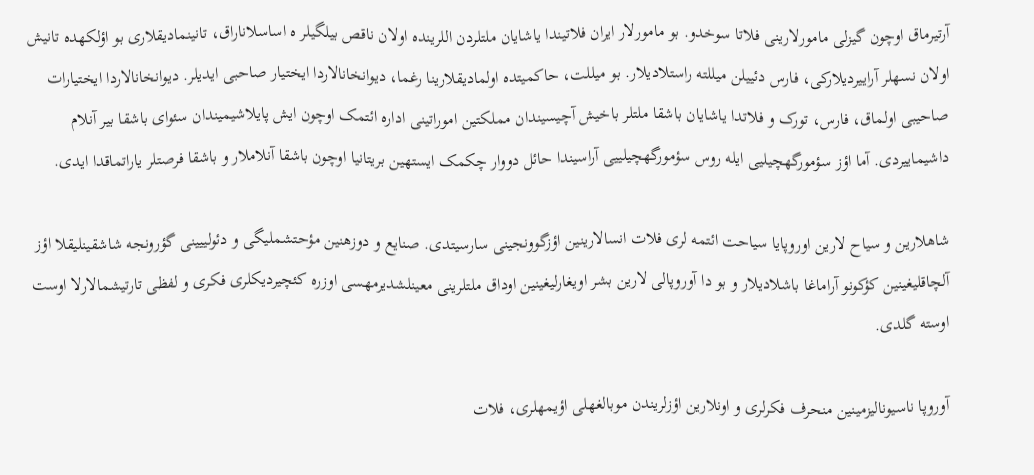آرتیرماق اوچون گیزلی مامورلارینی فلاتا سوخدو. بو مامورلار ایران فلاتیندا یاشایان ملتلردن اللرینده اولان ناقص بیلگیلر ه اساسلاناراق، تانینمادیقلاری بو اؤلکهده تانیش اولان نسهلر آراییردیلارکی، فارس دئییلن میللته راستلادیلار. بو میللت، حاکمیتده اولمادیقلارینا رغما، دیوانخانالاردا ایختیار صاحبی ایدیلر. دیوانخانالاردا ایختیارات صاحیبی اولماق، فارس، تورک و فلاتدا یاشایان باشقا ملتلر باخیش آچیسیندان مملکتین اموراتینی اداره ائتمک اوچون ایش پایلاشیمیندان سئوای باشقا بیر آنلام داشیماییردی. آما اؤز سؤمورگهچیلیی ایله روس سؤمورگهچیلییی آراسیندا حائل دووار چکمک ایستهین بریتانیا اوچون باشقا آنلاملار و باشقا فرصتلر یاراتماقدا ایدی.

شاهلارین و سیاح لارین اوروپایا سیاحت ائتمه لری فلات انسالارینین اؤزگوونجینی سارسیتدی. صنایع و دوزهنین مؤحتشملیگی و دئولییینی گؤرونجه شاشقینلیقلا اؤز آلچاقلیغینین کؤکونو آراماغا باشلادیلار و بو دا آوروپالی لارین بشر اویغارلیغینین اوداق ملتلرینی معینلشدیرمهسی اوزره کئچیردیکلری فکری و لفظی تارتیشمالارلا اوست اوسته گلدی.

آوروپا ناسیونالیزمینین منحرف فکرلری و اونلارین اؤزلریندن موبالغهلی اؤیمهلری، فلات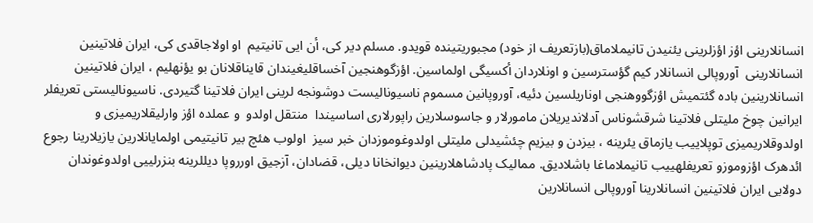انسانلارینی اؤز اؤزلرینی یئنیدن تانیملاماق(بازتعریف از خود) مجبوریتینده قویدو. مسلم دیر کی، أن ایی تانیتیم  او اولاجاقدی کی، ایران فلاتینین انسانلارینی  آوروپالی انسانلار کیم گؤسترسین و اونلاردان أکسیگی اولماسین. اؤزگوهنجین آخساقلیغیندان قایناقلانان بو یؤنهلیم ، ایران فلاتینین انسانلارینین باده گئتمیش اؤزگووهنجی اوناریلسین دئیه، آوروپانین مسموم ناسیونالیست دوشونجه لرینی ایران فلاتینا گتیردی. ناسیونالیستی تعریفلر ایرانین چوخ ملیتلی فلاتینا شرقشوناس آدلاندیریلان مامورلار و جاسوسلارین راپورلاری اساسیندا  منتقل اولدو  و عملده اؤز وارلیقلاریمیزی و اولدوقلاریمیزی توپلاییب یازماق یئرینه ، بیزدن و بیزیم چئشیدلی ملیتلی اولدوغوموزدان خبر سیز  اولوب هئچ بیر تانیتیمی اولمایانلارین یازیلارینا رجوع ائدهرک اؤزوموزو تعریفلهییب تانیملاماغا باشلادیق. ممالیک پادشاهلارینین دیوانخانا دیلی، قضادان، آزجیق اورروپا دیللرینه بنزرلییی اولدوغوندان دولایی ایران فلاتینین انسانلارینا آوروپالی انسانلارین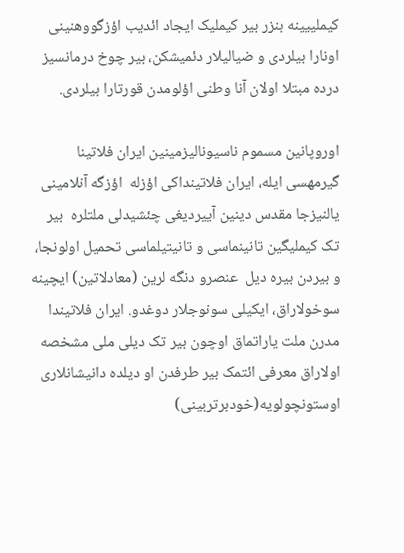کیملییینه بنزر بیر کیملیک ایجاد ائدیب اؤزگووهنینی اونارا بیلردی و ضیالیلار دئمیشکن، بیر چوخ درمانسیز درده مبتلا اولان آنا وطنی اؤلومدن قورتارا بیلردی.

اوروپانین مسموم ناسیونالیزمینین ایران فلاتینا گیرمهسی ایله، ایران فلاتینداکی اؤزله  اؤزگه آنلامینی یالنیزجا مقدس دینین آییردیغی چئشیدلی ملتلره  بیر تک کیملیگین تانینماسی و تانیتیلماسی تحمیل اولونجا، و بیردن بیره دیل  عنصرو دنگه لرین (معادلاتین) ایچینه سوخولاراق، ایکیلی سونوجلار دوغدو. ایران فلاتیندا مدرن ملت یاراتماق اوچون بیر تک دیلی ملی مشخصه اولاراق معرفی ائتمک بیر طرفدن او دیلده دانیشانلاری اوستونچولویه(خودبرتربینی)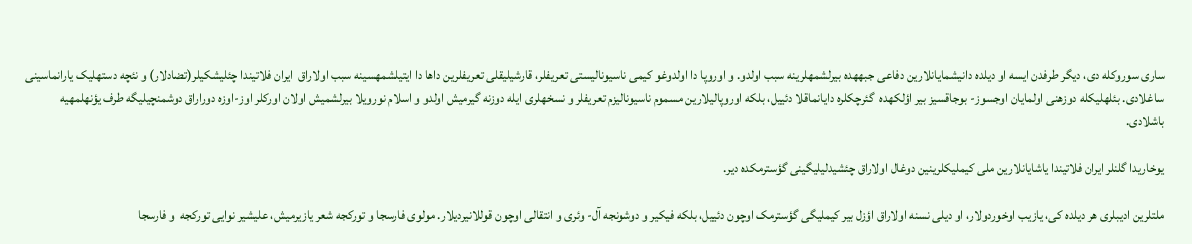ساری سوروکله دی، دیگر طرفدن ایسه او دیلده دانیشمایانلارین دفاعی جبههده بیرلشمهلرینه سبب اولدو. و اوروپا دا اولدوغو کیمی ناسیونالیستی تعریفلر، قارشیلیقلی تعریفلرین داها دا ایتیلشمهسینه سبب اولاراق  ایران فلاتیندا چئلیشکیلر(تضادلار) و نئچه دستهلیک یارانماسینی ساغلادی. بئلهلیکله دوزهنی اولمایان اوجسوز- بوجاقسیز بیر اؤلکهده  گئرچکلره دایانماقلا دئییل، بلکه اوروپالیلارین مسموم ناسیونالیزم تعریفلر و نسخهلری ایله دوزنه گیرمیش اولدو و اسلام نورویلا بیرلشمیش اولان اورکلر اوز-اوزه دوراراق دوشمنچیلیگه طرف یؤنهلمهیه باشلادی.

یوخاریدا گلنلر ایران فلاتیندا یاشایانلارین ملی کیملیکلرینین دوغال اولاراق چئشیدلیلیگینی گؤسترمکده دیر.

ملتلرین ادیبلری هر دیلده کی، یازیب اوخوردولار، او دیلی نسنه اولاراق اؤزل بیر کیملیگی گؤسترمک اوچون دئییل، بلکه فیکیر و دوشونجه آل- وئری و انتقالی اوچون قوللانیردیلار. مولوی فارسجا و تورکجه شعر یازیرمیش، علیشیر نوایی تورکجه  و فارسجا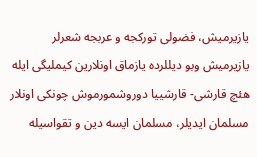یازیرمیش، فضولی تورکجه و عربجه شعرلر یازیرمیش وبو دیللرده یازماق اونلارین کیملیگی ایله هئچ قارشی- قارشییا دوروشمورموش چونکی اونلار مسلمان ایدیلر، مسلمان ایسه دین و تقواسیله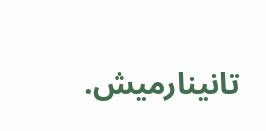تانینارمیش.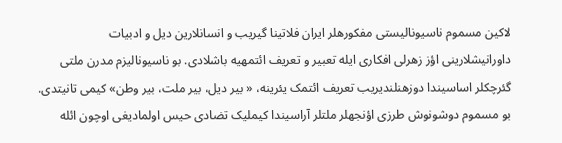لاکین مسموم ناسیونالیستی مفکورهلر ایران فلاتینا گیریب و انسانلارین دیل و ادبیات داورانیشلارینی اؤز زهرلی افکاری ایله تعبیر و تعریف ائتمهیه باشلادی. بو ناسیونالیزم مدرن ملتی گئرچکلر اساسیندا دوزهنلندیریب تعریف ائتمک یئرینه، « بیر دیل، بیر ملت، بیر وطن» کیمی تانیتدی. بو مسموم دوشونوش طرزی اؤنجهلر ملتلر آراسیندا کیملیک تضادی حیس اولمادیغی اوچون ائله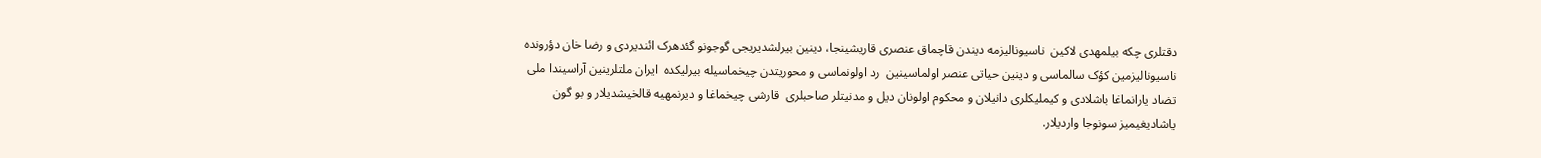دقتلری چکه بیلمهدی لاکین  ناسیونالیزمه دیندن قاچماق عنصری قاریشینجا، دینین بیرلشدیریجی گوجونو گئدهرک ائندیردی و رضا خان دؤرونده ناسیونالیزمین کؤک سالماسی و دینین حیاتی عنصر اولماسینین  رد اولونماسی و محوریتدن چیخماسیله بیرلیکده  ایران ملتلرینین آراسیندا ملی تضاد یارانماغا باشلادی و کیملیکلری دانیلان و محکوم اولونان دیل و مدنیتلر صاحبلری  قارشی چیخماغا و دیرنمهیه قالخیشدیلار و بو گون یاشادیغیمیز سونوجا واردیلار.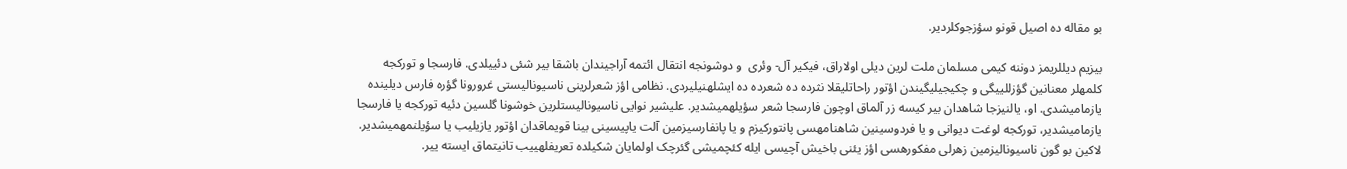بو مقاله ده اصیل قونو سؤزجوکلردیر.

بیزیم دیللریمز دوننه کیمی مسلمان ملت لرین دیلی اولاراق، فیکیر آل- وئری  و دوشونجه انتقال ائتمه آراجیندان باشقا بیر شئی دئییلدی. فارسجا و تورکجه کلمهلر معنانین گؤزللییگی و چکیجیلیگیندن اؤتور راحاتلیقلا نثرده ده شعرده ده ایشلهنیلیردی. نظامی اؤز شعرلرینی ناسیونالیستی غرورونا گؤره فارس دیلینده یازمامیشدی. او، یالنیزجا شاهدان بیر کیسه زر آلماق اوچون فارسجا شعر سؤیلهمیشدیر. علیشیر نوایی ناسیونالیستلرین خوشونا گلسین دئیه تورکجه یا فارسجا یازمامیشدیر، تورکجه لوغت دیوانی و یا فردوسینین شاهنامهسی پانتورکیزم و یا پانفارسیزمین آلت یاپیسینی بینا قویماقدان اؤتور یازیلیب یا سؤیلنمهمیشدیر. لاکین بو گون ناسیونالیزمین زهرلی مفکورهسی اؤز یئنی باخیش آچیسی ایله کئچمیشی گئرچک اولمایان شکیلده تعریفلهییب تانیتماق ایسته ییر.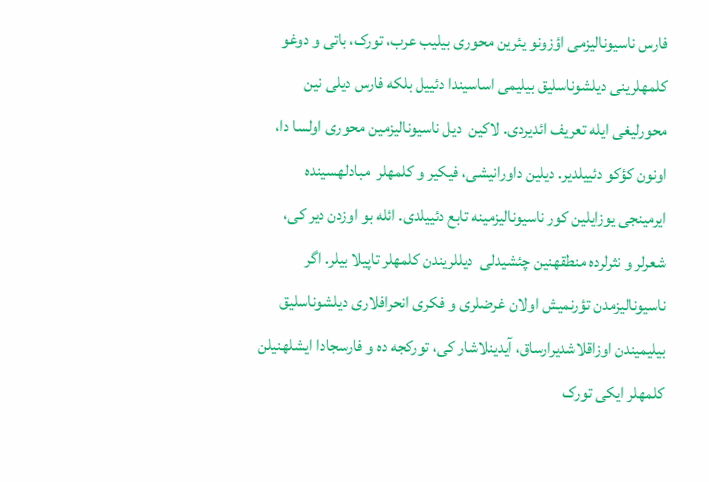فارس ناسیونالیزمی اؤزونو یئرین محوری بیلیب عرب، تورک، باتی و دوغو کلمهلرینی دیلشوناسلیق بیلیمی اساسیندا دئییل بلکه فارس دیلی نین محورلیغی ایله تعریف ائدیردی. لاکین  دیل ناسیونالیزمین محوری اولسا دا، اونون کؤکو دئییلدیر. دیلین داورانیشی، فیکیر و کلمهلر  مبادلهسینده  ایرمینجی یوزایلین کور ناسیونالیزمینه تابع دئییلدی. ائله بو اوزدن دیر کی، شعرلر و نثرلرده منطقهنین چئشیدلی  دیللریندن کلمهلر تاپیلا بیلر. اگر ناسیونالیزمدن تؤرنمیش اولان غرضلری و فکری انحرافلاری دیلشوناسلیق بیلیمیندن اوزاقلاشدیرارساق، آیدینلاشار کی، تورکجه ده و فارسجادا ایشلهنیلن کلمهلر ایکی تورک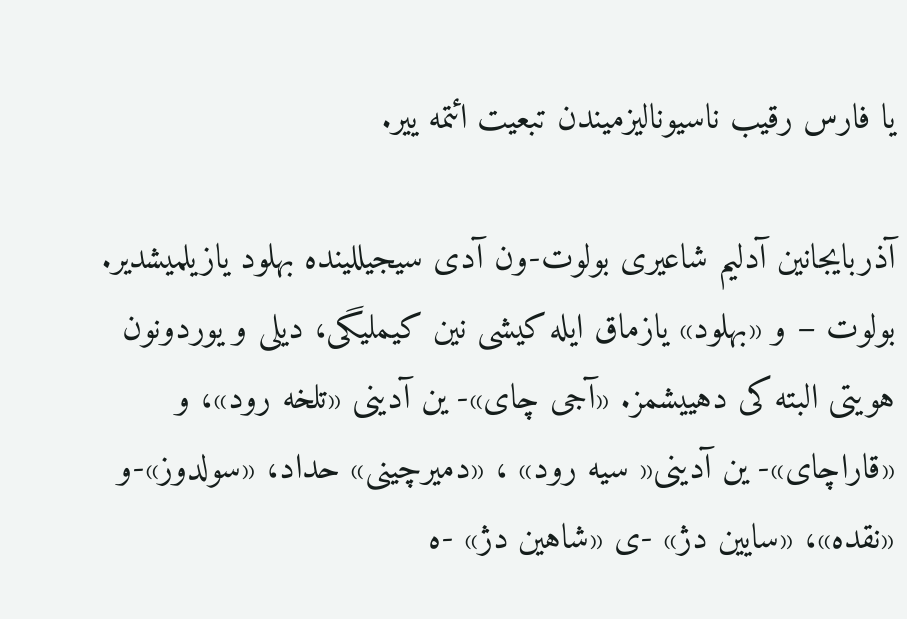یا فارس رقیب ناسیونالیزمیندن تبعیت ائتمه ییر.

آذربایجانین آدلیم شاعیری بولوت-ون آدی سیجیللینده بهلود یازیلمیشدیر. بولوت – و «بهلود» یازماق ایله کیشی نین کیملیگی، دیلی و یوردونون هویتی البته کی دهییشمز. «آجی چای»- ین آدینی «تلخه رود»، و «قاراچای»- ین آدینی« سیه رود» ، «دمیرچینی» حداد، «سولدوز»-و «نقده»، «سایین دژ» -ی «شاهین دژ» -ه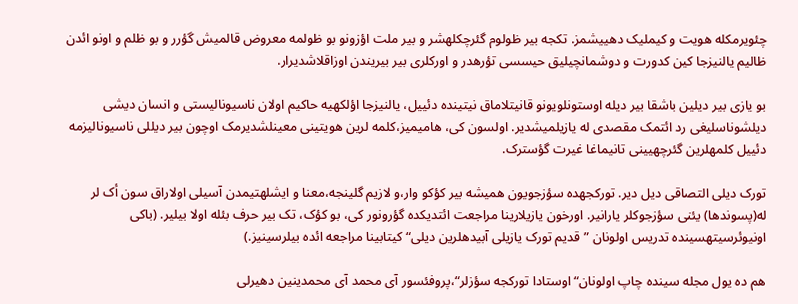چئویرمکله هویت و کیملیک دهییشمز. تکجه بیر ظولوم گئرچکلهشر و بیر ملت اؤزونو بو ظولمه معروض قالمیش گؤرر و بو ظلم و اونو ائدن ظالیم یالنیزجا کین کدورت و دوشمانچیلیق حیسسی تؤرهدر و اورکلری بیر بیریندن اوزاقلاشدیرار.

بو یازی بیر دیلین باشقا بیر دیله اوستونلویونو قانیتلاماق نیتینده دئییل، یالنیزجا اؤلکهیه حاکیم اولان ناسیونالیستی و انسان دیشی دیلشوناسلیغی رد ائتمک مقصدی له یازیلمیشدیر. اولسون کی، هامیمیز،کلمه لرین هویتینی معینلشدیرمک اوچون بیر دیللی ناسیونالیزمه دئییل کلمهلرین گئرچهیینی تانیماغا غیرت گؤسترک.

تورک دیلی التصاقی دیل دیر. تورکجهده سؤزجویون همیشه بیر کؤکو وار،و لازیم گلینجه،معنا و ایشلهتیمدن آسیلی اولاراق سون أک لر له(پسوندها) یئنی سؤزجوکلر یارانیر. اورخون یازیلارینا مراجعت ائتدیکده گؤرونور کی، بو کؤک، تک بیر حرف بئله اولا بیلیر. (باکی اونیوئرسیتهسینده تدریس اولونان ”قدیم تورک یازیلی آبیدهلرین دیلی“ کیتابینا مراجعه ائده بیلرسینیز.)

هم ده یول مجله سینده چاپ اولونان“اوستادا تورکجه سؤزلر“،پروفئسور آی محمد آی محمدینین دهیرلی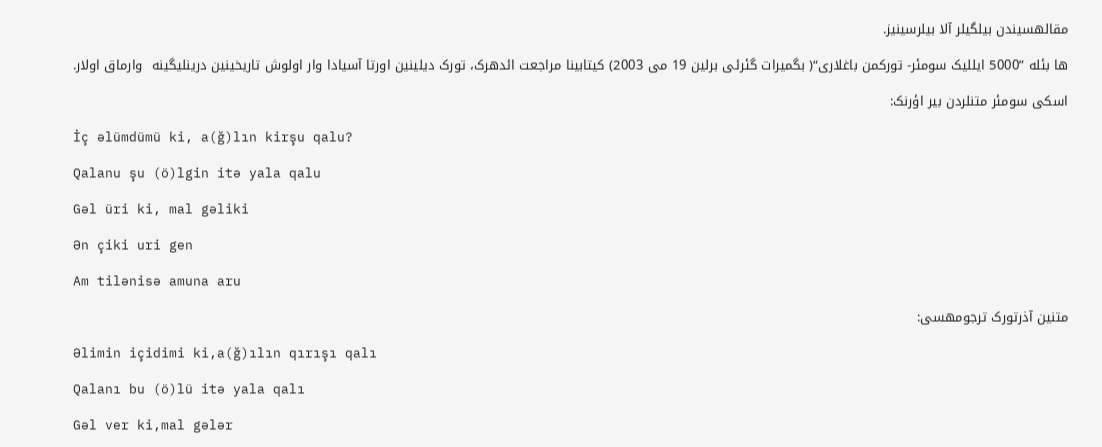مقالهسیندن بیلگیلر آلا بیلرسینیز.

ها بئله ”5000 ایللیک سومئر- تورکمن باغلاری“( بگمیرات گئرئی برلین 19 می 2003) کیتابینا مراجعت ائدهرک، تورک دیلینین اورتا آسیادا وار اولوش تاریخینین درینلیگینه  وارماق اولار.

اسکی سومئر متنلردن بیر اؤرنک:

İç əlümdümü ki, a(ğ)lın kirşu qalu?

Qalanu şu (ö)lgin itə yala qalu

Gəl üri ki, mal gəliki

Ən çiki uri gen

Am tilənisə amuna aru

متنین آذرتورک ترجومهسی:

Əlimin içidimi ki,a(ğ)ılın qırışı qalı

Qalanı bu (ö)lü itə yala qalı

Gəl ver ki,mal gələr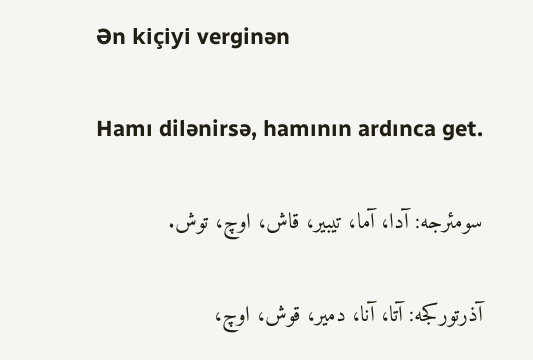Ən kiçiyi verginən

Hamı dilənirsə, hamının ardınca get.

سومئرجه: آدا، آما، تیبیر، قاش، اوچ، توش.

آذرتورکجه: آتا، آنا، دمیر، قوش، اوچ،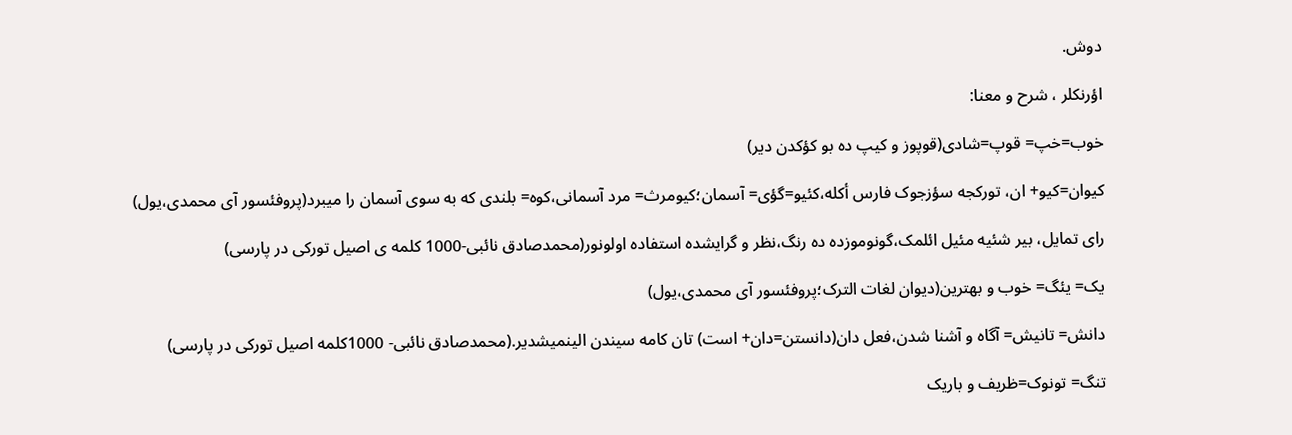دوش.

اؤرنکلر ، شرح و معنا:

خوب=خپ= قوپ=شادی(قوپوز و کیپ ده بو کؤکدن دیر)

کیوان=کیو+ ان، تورکجه سؤزجوک فارس أکله،کئیو=گؤی= آسمان؛کیومرث= مرد آسمانی،کوه= بلندی که به سوی آسمان را میبرد(پروفئسور آی محمدی،یول)

رای تمایل، بیر شئیه مئیل ائلمک،گونوموزده ده رنگ،نظر و گرایشده استفاده اولونور(محمدصادق نائبی-1000 کلمه ی اصیل تورکی در پارسی)

یک= یئگ= خوب و بهترین(دیوان لغات الترک؛پروفئسور آی محمدی،یول)

دانش= تانیش= آگاه و آشنا شدن،فعل دان(دانستن=دان+ است) تان کامه سیندن الینمیشدیر.(محمدصادق نائبی- 1000کلمه اصیل تورکی در پارسی)

تنگ= تونوک=ظریف و باریک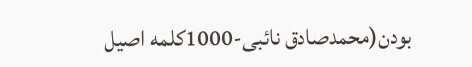بودن(محمدصادق نائبی-1000کلمه اصیل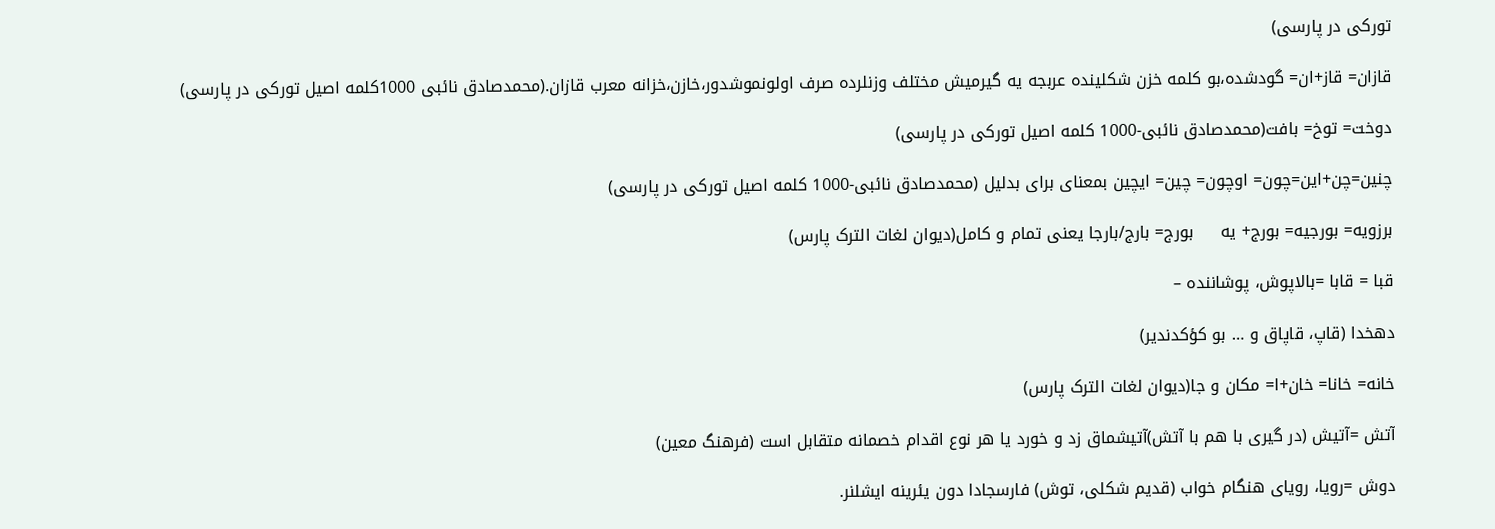تورکی در پارسی)

قازان= قاز+ان= گودشده،بو کلمه خزن شکلینده عربجه یه گیرمیش مختلف وزنلرده صرف اولونموشدور،خازن،خزانه معرب قازان.(محمدصادق نائبی 1000کلمه اصیل تورکی در پارسی)

دوخت= توخ= بافت(محمدصادق نائبی-1000 کلمه اصیل تورکی در پارسی)

چنین=چن+این=چون= اوچون= چین= ایچین بمعنای برای بدلیل (محمدصادق نائبی-1000 کلمه اصیل تورکی در پارسی)

برزویه= بورجیه= بورج+ یه     بورج= بارج/بارجا یعنی تمام و کامل(دیوان لغات الترک پارس)

قبا = قابا =بالاپوش، پوشاننده –

دهخدا (قاپ، قاپاق و … بو کؤکدندیر)

خانه= خانا= خان+ا= مکان و جا(دیوان لغات الترک پارس)

آتش =آتیش (در گیری با هم با آتش)آتیشماق زد و خورد یا هر نوع اقدام خصمانه متقابل است (فرهنگ معین)

دوش =رویا، رویای هنگام خواب (قدیم شکلی، توش) فارسجادا دون یئرینه ایشلنر.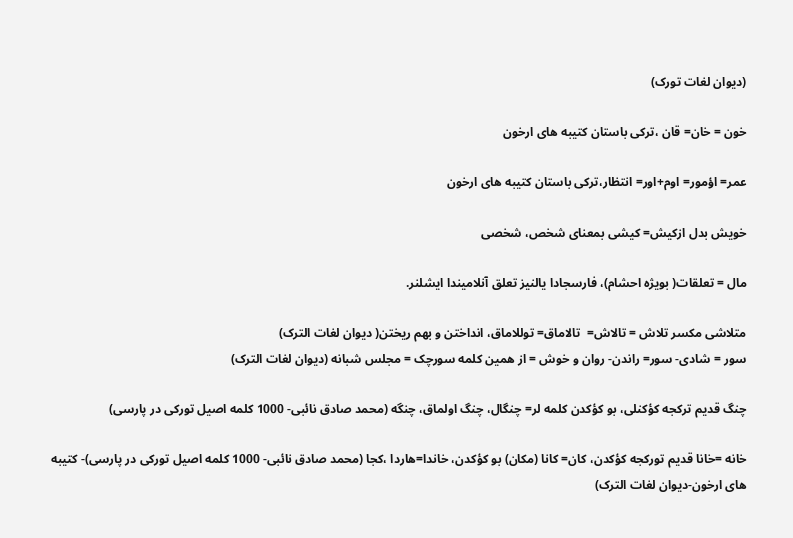(دیوان لغات تورک)

خون = خان= قان ،ترکی باستان کتیبه های ارخون

عمر= اؤمور= اوم+اور= انتظار،ترکی باستان کتیبه های ارخون

خویش بدل ازکیش= کیشی بمعنای شخص، شخصی

مال = تعلقات( بویژه احشام)، فارسجادا یالنیز تعلق آنلامیندا ایشلنر.

متلاشی مکسر تلاش = تالاش=  تالاماق= توللاماق، انداختن و بهم ریختن( دیوان لغات الترک)
سور = شادی- سور= راندن- روان و خوش = از همین کلمه سورچک = مجلس شبانه (دیوان لغات الترک)

چنگ قدیم ترکجه کؤکنلی، بو کؤکدن کلمه لر= چنگال، چنگ اولماق، چنگه (محمد صادق نائبی- 1000 کلمه اصیل تورکی در پارسی)

خانه =خانا قدیم تورکجه کؤکدن، کان= کانا (مکان) بو کؤکدن، خاندا=هاردا ،کجا (محمد صادق نائبی- 1000 کلمه اصیل تورکی در پارسی)- کتیبه های ارخون-دیوان لغات الترک)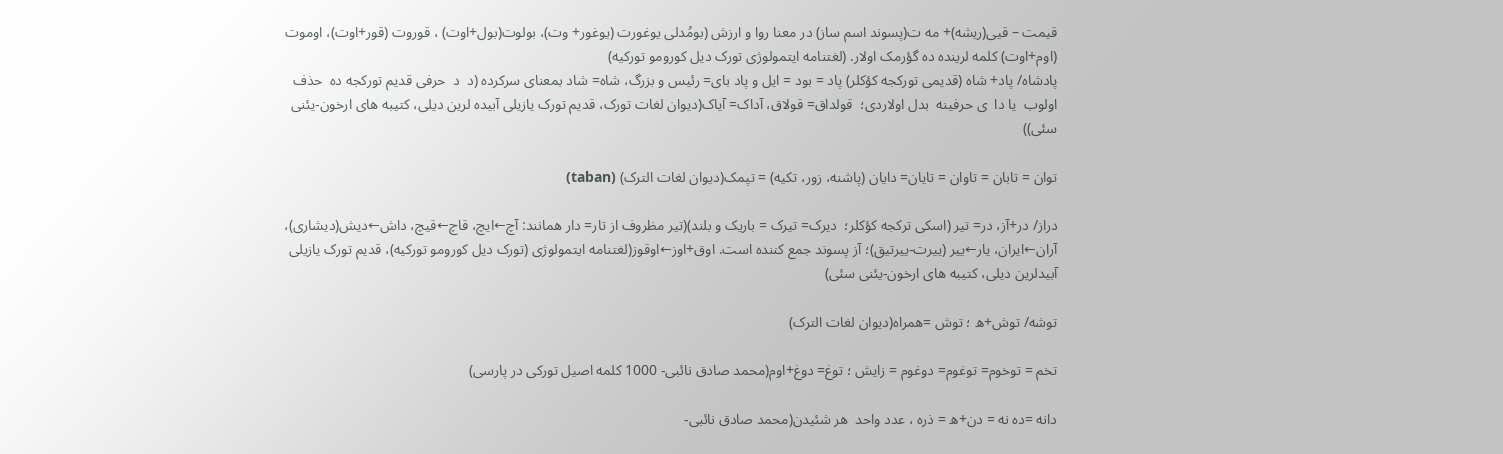قیمت – قیی(ریشه)+ مه ت(پسوند اسم ساز) در معنا روا و ارزش (بومُدلی یوغورت (یوغور+ وت)، بولوت(بول+اوت) ، قوروت (قور+اوت)، اوموت (اوم+اوت) کلمه لرینده ده گؤرمک اولار. (لغتنامه ایتمولوژی تورک دیل کورومو تورکیه)
پادشاه/ پاد+ شاه (قدیمی تورکجه کؤکلر) پاد = بود = ایل و پاد بای= رئیس و بزرگ، شاه= شاد بمعنای سرکرده (د  د  حرفی قدیم تورکجه ده  حذف اولوب  یا دا  ی حرفینه  بدل اولاردی؛  قولداق= قولاق، آداک= آیاک(دیوان لغات تورک، قدیم تورک یازیلی آبیده لرین دیلی، کتیبه های ارخون-یئنی سئی))

توان = تابان = تاوان = تایان= دایان (پاشنه، زور، تکیه) = تپمک(دیوان لغات الترک) (taban)

دراز/ در+آز، در= تیر (اسکی ترکجه کؤکلر؛  دیرک= تیرک = باریک و بلند)(تیر مظروف از تار= دار همانند: آچ←ایچ، قاچ←قیچ، داش←دیش(دیشاری)، آران←ایران، یار←ییر (ییرت-ییرتیق)؛ آز پسوند جمع کننده است. اوق+اوز←اوقوز(لغتنامه ایتمولوژی (تورک دیل کورومو تورکیه)، قدیم تورک یازیلی آبیدلرین دیلی، کتیبه های ارخون-یئنی سئی)

توشه/ توش+ه ؛ توش =همراه(دیوان لغات الترک)

تخم = توخوم= توغوم= دوغوم = زایش ؛ توغ= دوغ+اوم(محمد صادق نائبی- 1000 کلمه اصیل تورکی در پارسی)

دانه =ده نه = دن+ه = ذره ، عدد واحد  هر شئیدن(محمد صادق نائبی-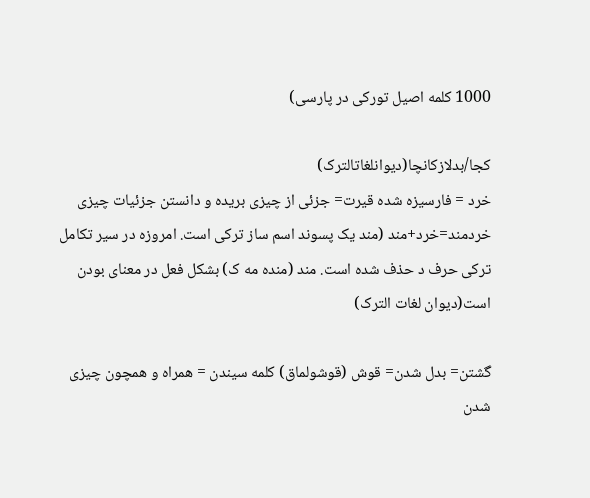1000 کلمه اصیل تورکی در پارسی)

کجا/بدلازکانچا(دیوانلغاتالترک)
خرد = فارسیزه شده قیرت= جزئی از چیزی بریده و دانستن جزئیات چیزی خردمند=خرد+مند (مند یک پسوند اسم ساز ترکی است. امروزه در سیر تکامل ترکی حرف د حذف شده است. مند (منده مه ک) بشکل فعل در معنای بودن است(دیوان لغات الترک)

گشتن= بدل شدن= قوش (قوشولماق) کلمه سیندن = همراه و همچون چیزی شدن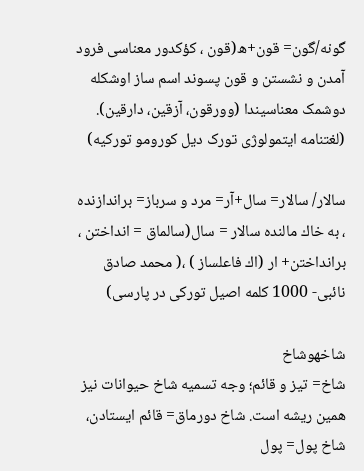گونه/گون= قون+ه(قون ، کؤکدور معناسی فرود آمدن و نشستن و قون پسوند اسم ساز اوشکله دوشمک معناسیندا (وورقون، آزقین، دارقین). (لغتنامه ایتمولوژی تورک دیل کورومو تورکیه)

سالار/ سالار= سال+آر= مرد و سرباز= براندازنده ، به خاك مالنده سالار = سال(سالماق = انداختن ، برانداختن+ ار (اك فاعلساز ) ،( محمد صادق نائبی- 1000 کلمه اصیل تورکی در پارسی)

شاخهوشاخ
شاخ= تیز و قائم؛ وجه تسمیه شاخ حیوانات نیز همین ریشه است. شاخ دورماق= قائم ایستادن، شاخ پول= پول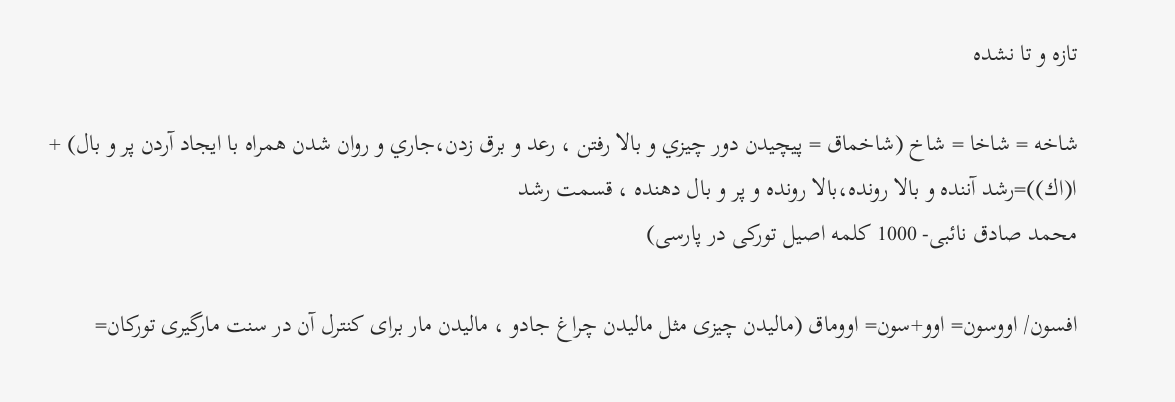تازه و تا نشده

شاخه = شاخا = شاخ (شاخماق = پيچيدن دور چيزي و بالا رفتن ، رعد و برق زدن،جاري و روان شدن همراه با ايجاد آردن پر و بال) + ا(اك))=رشد آننده و بالا رونده،بالا رونده و پر و بال دهنده ، قسمت رشد
محمد صادق نائبی- 1000 کلمه اصیل تورکی در پارسی)

افسون/ اووسون= اوو+سون= اووماق (مالیدن چیزی مثل مالیدن چراغ جادو ، مالیدن مار برای کنترل آن در سنت مارگیری تورکان=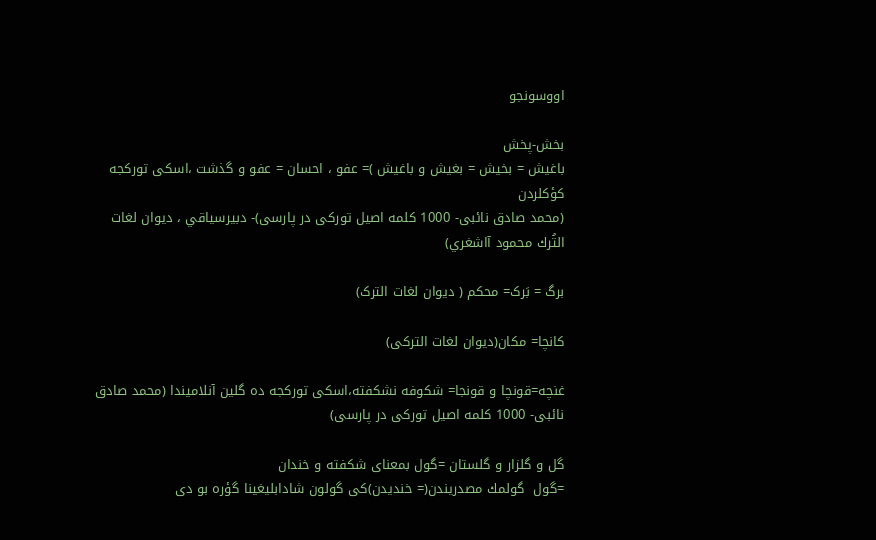اووسونجو

بخش-پخش
باغیش = بخيش = بغيش و باغيش )= عفو ، احسان = عفو و گذشت ،اسکی تورکجه کؤکلردن
(محمد صادق نائبی- 1000 کلمه اصیل تورکی در پارسی)- دبيرسياقي ، ديوان لغات التُرك محمود آاشغري)

برگ = بَرک= محکم ( دیوان لغات الترک)

کانچا= مکان(دیوان لغات الترکی)

غنچه=قونچا و قونجا= شکوفه نشکفته،اسکی تورکجه ده گلین آنلامیندا (محمد صادق نائبی- 1000 کلمه اصیل تورکی در پارسی)

گل و گلزار و گلستان =گول بمعنای شکفته و خندان
=گول  گولمك مصدریندن(= خنديدن)کی گولون شادابلیغینا گؤره بو دی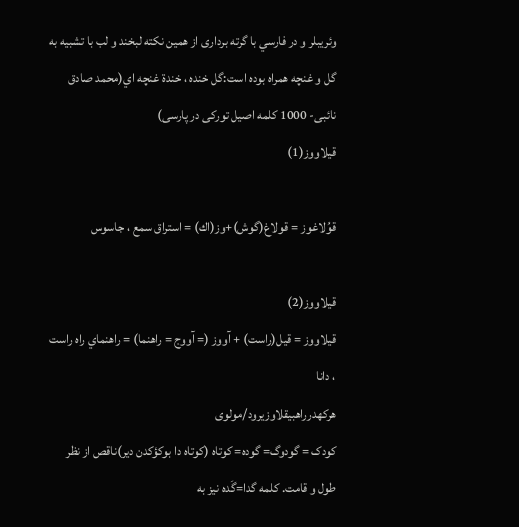وئریبلر و در فارسي با گرته برداری از همین نکته لبخند و لب با تشبيه به گل و غنچه همراه بوده است:گل خنده ، خندة غنچه اي(محمد صادق نائبی- 1000 کلمه اصیل تورکی در پارسی)
قیلاووز(1)

قوُلاغوز = قولاغ(گوش)+وز(اك) = استراق سمع ، جاسوس

قیلاووز(2)
قيلاووز = قيل(راست) + آووز (= آووج = راهنما) = راهنماي راه راست ، دانا
هرکهدرراهبیقلاوزیرود/مولوی
کودک = گودوگ= گوده= کوتاه (کوتاه دا بوکؤکدن دیر)ناقص از نظر طول و قامت. کلمه گدا=گَده نیز به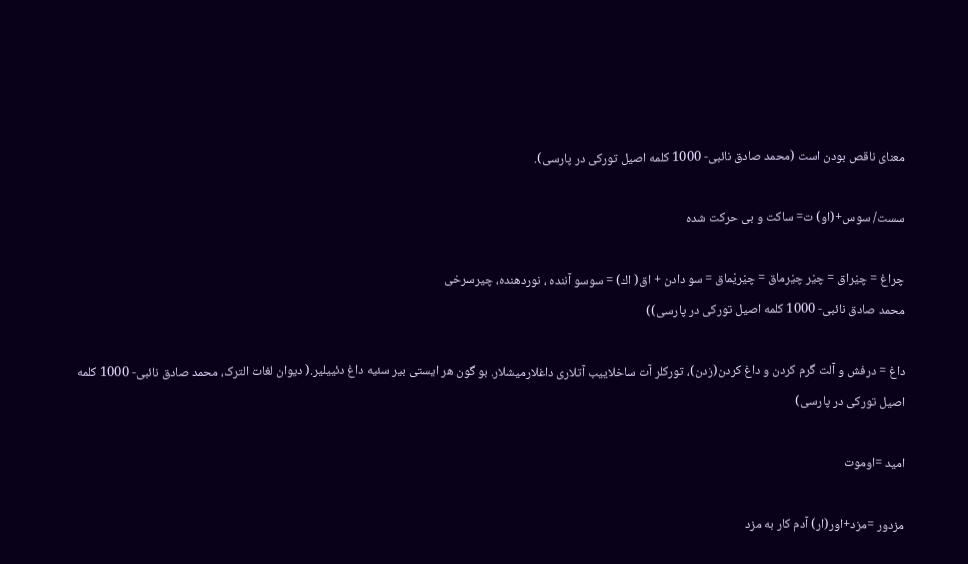معنای ناقص بودن است (محمد صادق نائبی- 1000 کلمه اصیل تورکی در پارسی).

سست/ سوس+(او) ت= ساکت و بی حرکت شده

چراغ = چيْراق = چيْر چيْرماق = چيْريْماق = سو دادن + اق( اك) = سوسو آننده ، نوردهنده، چیرسرخی
محمد صادق نائبی- 1000 کلمه اصیل تورکی در پارسی))

داغ = درفش و آلت گرم کردن و داغ کردن(زدن)، تورکلر آت ساخلاییب آتلاری داغلارمیشلار. بو گون هر ایستی بیر سئیه داغ دئییلیر.( دیوان لغات الترک، محمد صادق نائبی- 1000 کلمه اصیل تورکی در پارسی)

امید =اوموت

مزدور =مزد+اور(ار) آدم کار به مزد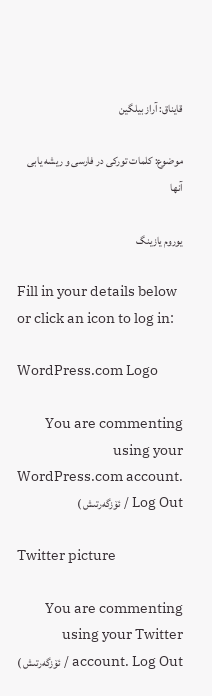قایناق: آراز بیلگین

موضوع: کلمات تورکی در فارسی و ریشه یابی آنها

یوروم یازینگ

Fill in your details below or click an icon to log in:

WordPress.com Logo

You are commenting using your WordPress.com account. Log Out / ئۆزگەرتىش )

Twitter picture

You are commenting using your Twitter account. Log Out / ئۆزگەرتىش )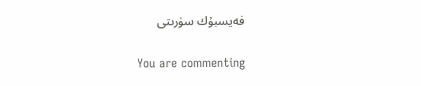فەيسبۇك سۈرىتى

You are commenting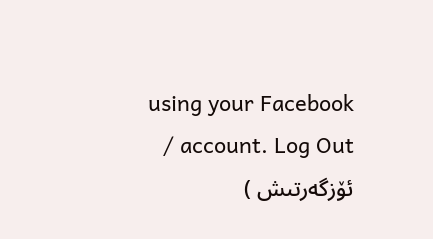using your Facebook account. Log Out / ئۆزگەرتىش )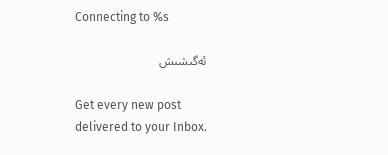Connecting to %s

ئەگىشىش

Get every new post delivered to your Inbox.